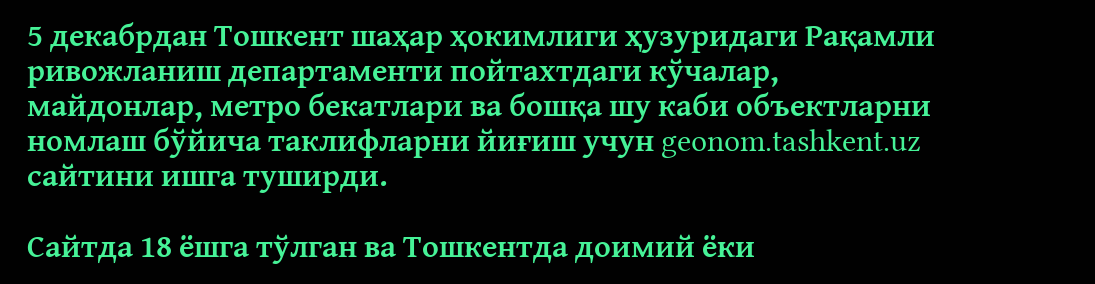5 декабрдан Тошкент шаҳар ҳокимлиги ҳузуридаги Рақамли ривожланиш департаменти пойтахтдаги кўчалар, майдонлар, метро бекатлари ва бошқа шу каби объектларни номлаш бўйича таклифларни йиғиш учун geonom.tashkent.uz сайтини ишга туширди.

Сайтда 18 ёшга тўлган ва Тошкентда доимий ёки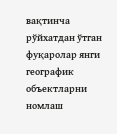вақтинча рўйхатдан ўтган фуқаролар янги географик объектларни номлаш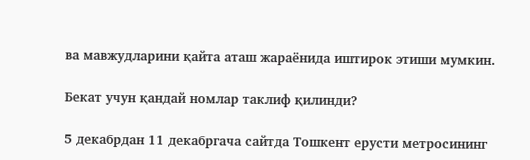ва мавжудларини қайта аташ жараёнида иштирок этиши мумкин.

Бекат учун қандай номлар таклиф қилинди?

5 декабрдан 11 декабргача сайтда Тошкент ерусти метросининг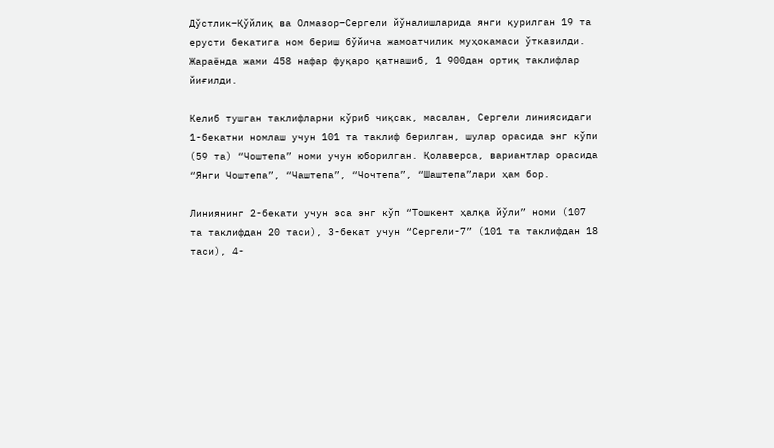Дўстлик–Қўйлиқ ва Олмазор–Сергели йўналишларида янги қурилган 19 та ерусти бекатига ном бериш бўйича жамоатчилик муҳокамаси ўтказилди. Жараёнда жами 458 нафар фуқаро қатнашиб, 1 900дан ортиқ таклифлар йиғилди.

Келиб тушган таклифларни кўриб чиқсак, масалан, Сергели линиясидаги 1-бекатни номлаш учун 101 та таклиф берилган, шулар орасида энг кўпи (59 та) “Чоштепа” номи учун юборилган. Қолаверса, вариантлар орасида “Янги Чоштепа”, “Чаштепа”, “Чочтепа”, “Шаштепа”лари ҳам бор.

Линиянинг 2-бекати учун эса энг кўп “Тошкент ҳалқа йўли” номи (107 та таклифдан 20 таси), 3-бекат учун “Сергели-7” (101 та таклифдан 18 таси), 4-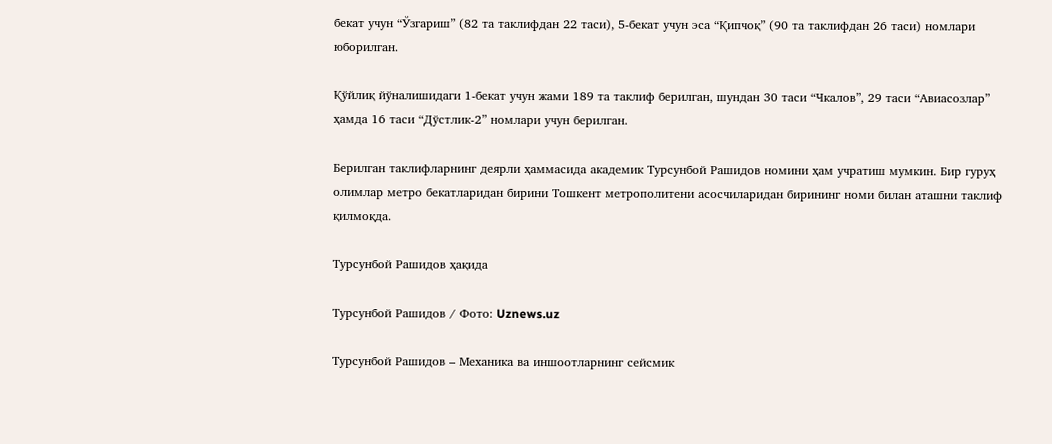бекат учун “Ўзгариш” (82 та таклифдан 22 таси), 5-бекат учун эса “Қипчоқ” (90 та таклифдан 26 таси) номлари юборилган.

Қўйлиқ йўналишидаги 1-бекат учун жами 189 та таклиф берилган, шундан 30 таси “Чкалов”, 29 таси “Авиасозлар” ҳамда 16 таси “Дўстлик-2” номлари учун берилган.

Берилган таклифларнинг деярли ҳаммасида академик Турсунбой Рашидов номини ҳам учратиш мумкин. Бир гуруҳ олимлар метро бекатларидан бирини Тошкент метрополитени асосчиларидан бирининг номи билан аташни таклиф қилмоқда.

Турсунбой Рашидов ҳақида

Турсунбой Рашидов / Фото: Uznews.uz

Турсунбой Рашидов – Механика ва иншоотларнинг сейсмик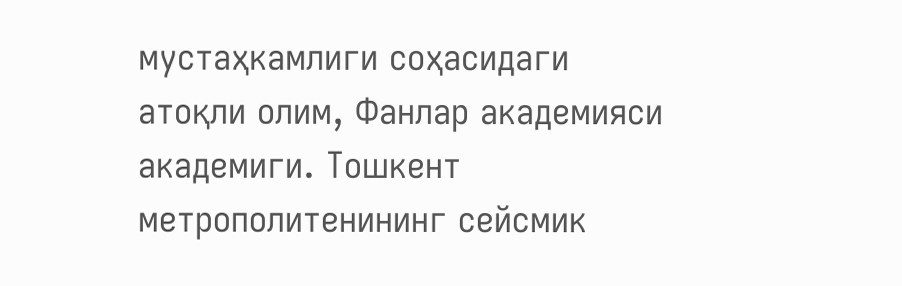мустаҳкамлиги соҳасидаги атоқли олим, Фанлар академияси академиги. Тошкент метрополитенининг сейсмик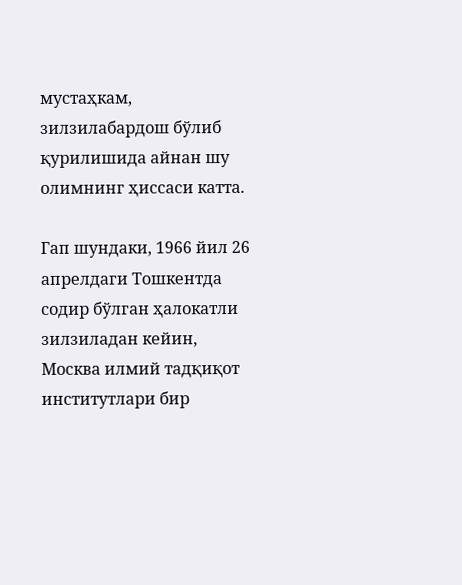мустаҳкам, зилзилабардош бўлиб қурилишида айнан шу олимнинг ҳиссаси катта.

Гап шундаки, 1966 йил 26 апрелдаги Тошкентда содир бўлган ҳалокатли зилзиладан кейин, Москва илмий тадқиқот институтлари бир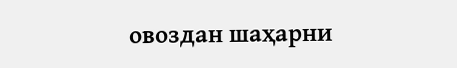овоздан шаҳарни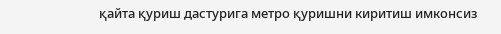қайта қуриш дастурига метро қуришни киритиш имконсиз